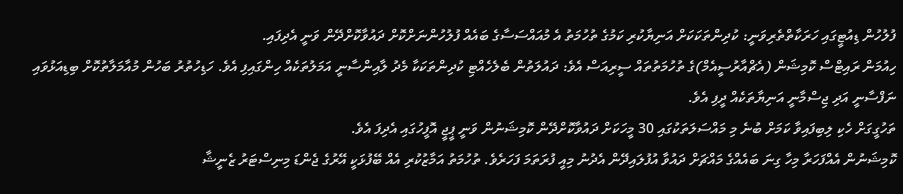ފުލުހުން ޑިއުޓީގައި ހަރަކާތްތެރިވަނީ: ކުދިންތަކަކަށް އަނިޔާކުރި ކަމުގެ ތުހުމަތު އެ މުއައްސަސާގެ ބައެއް ފުލުހުންނަށްކޮށް ދައުވާކޮށްދޭން ވަނީ އެދިފައި.
ހިއުމަން ރައިޓްސް ކޮމިޝަން (އެޗްއާރުސީއެމް)ގެ ތުހުމަތުތައް ސީރިއަސް އެވެ: ދައުލަތުން ބެލެހެއްޓި ކުދިންތަކަކާ މެދު ލާއިންސާނީ އަމަލުތަކެއް ހިންގައިފި އެވެ. ހަޑިހުތުރު ބަހުން މުއާމަލާތުކޮށް ބިޑިއަޅުވައި ނަފްސާނީ އަދި ޖިސްމާނީ އަނިޔާތަކެއް ދީފި އެވެ.
ތަހުގީގަށް ހެކި ލިބިފައިވާ ކަމަށް ބުނެ މި މައްސަލަތަކުގައި 30 މީހަކަށް ދައުވާކޮށްދޭން ކޮމިޝަނުން ވަނީ ޕީޖީ އޮފީހުގައި އެދިފަ އެވެ.
ކޮމިޝަނުން އެއްފަހަރާ މިހާ ގިނަ ބައެއްގެ މައްޗަށް ދައުވާ އުފުލައިދޭން އެދުނު މިއީ ފުރަތަމަ ފަހަރެވެ. ތުހުމަތު އަމާޒުކުރި އެއް ބޭފުޅަކީ އޭރުގެ ޖެންޑަ މިނިސްޓަރު ޒެނީޝާ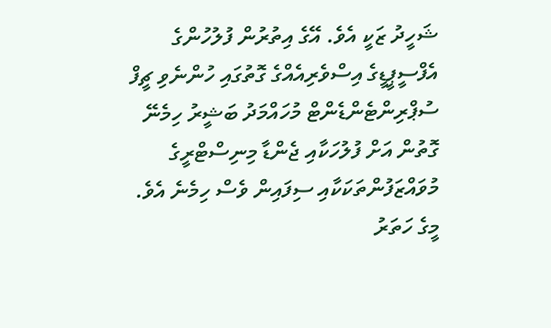ޝަހީދު ޒަކީ އެވެ. އޭގެ އިތުރުން ފުލުހުންގެ އެފްސީޕީޑީގެ އިސްވެރިއެއްގެ ގޮތުގައި ހުންނެވި ޗީފް ސުޕްރިންޓެންޑެންޓް މުހައްމަދު ބަޝީރު ހިމެނޭ ގޮތުން އަށް ފުލުހަކާއި ޖެންޑާ މިނިސްޓްރީގެ މުވައްޒަފުންތަކަކާއި ސިފައިން ވެސް ހިމެނެ އެވެ.
މީގެ ހަތަރު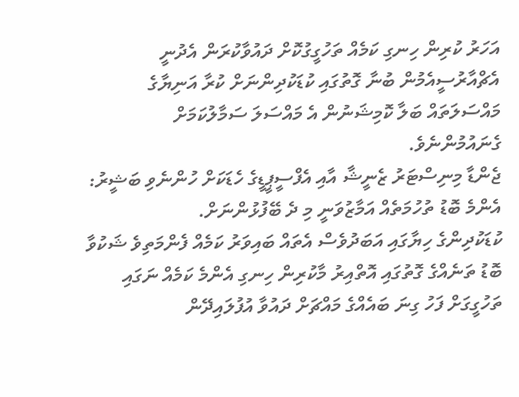އަހަރު ކުރިން ހިނގި ކަމެއް ތަހުގީގުކޮށް ދައުވާކުރަން އެދުނީ އެޗްއާރުސީއެމުން ބުނާ ގޮތުގައި ކުޑަކުދިންނަށް ކުރާ އަނިޔާގެ މައްސަލަތައް ބަލާ ކޮމިޝަނުން އެ މައްސަލަ ސަމާލުކަމަށް ގެނައުމުންނެވެ.
ޖެންޑާ މިނިސްޓަރު ޒެނީޝާ އާއި އެފްސީޕީޑީގެ ހެޑަކަށް ހުންނެވި ބަޝީރު: އެންމެ ބޮޑު ތުހުމަތެއް އަމާޒުވަނީ މި ދެ ބޭފުޅުންނަށް.
ކުޑަކުދިންގެ ހިޔާގައި އަބަދުވެސް އެތައް ބައިވަރު ކަމެއް ފެންމަތިވެ ޝަކުވާ ބޮޑު ތަނެއްގެ ގޮތުގައި އޮތްއިރު މާކުރިން ހިނގި އެންމެ ކަމެއް ނަގައި ތަހުގީގަށް ފަހު ގިނަ ބައެއްގެ މައްޗަށް ދައުވާ އުފުލައިދޭން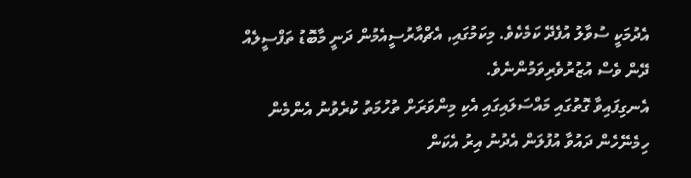އެދުމަކީ ސުވާލު އުފެދޭ ކަމެކެވެ. މިކަމުގައި, އެޗްއާރުސީއެމުން ދަނީ މާބޮޑު ތަފްސީލެއް ދޭން ވެސް އުޒުރުވެރިވަމުންނެވެ.
އެނގިފައިވާ ގޮތުގައި މައްސަލައިގައި އެކި މިންވަރަށް ތުހުމަތު ކުރެވުނު އެންމެން ހިމެނޭހެން ދައުވާ އުފުލަން އެދުނު އިރު އެކަން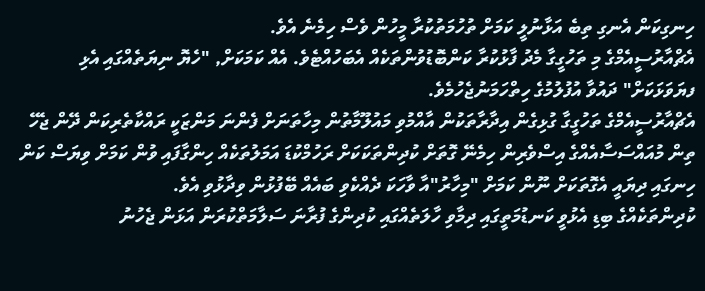ހިނގިކަން އެނގި ތިބެ އަޅާނުލީ ކަމަށް ތުހުމަތުކުރާ މީހުން ވެސް ހިމެނެ އެވެ.
އެޗްއާރުސީއެމްގެ މި ތަހުގީގާ މެދު ފާޅުކުރާ ކަންބޮޑުވުންތަކެއް އެބަހުއްޓެވެ. އެއް ކަމަކަށް, "ހެޔޮ ނިޔަތެއްގައި އެޅި ފޔަވަޅަކަށް" ދައުވާ އުފުލުމުގެ ހިތްހަމަނުޖެހުމެވެ.
އެޗްއާރުސީއެމްގެ ތަހުގީގާ ގުޅިގެން އިދާރާތަކުން އާއްމުވި މައުލޫމާތުން މިހާތަނަށް ފެންނަ މަންޒަކީ ރައްކާތެރިކަން ދޭން ޖެހޭ ތިން މުއައްސަސާއެއްގެ އިސްވެރިން ހިމެނޭ ގޮތަށް ކުދިންތަކަކަށް ރަހުމްކުޑަ އަމަލުތަކެއް ހިންގާފައި ވުން ކަމަށް ވިޔަސް ކަން ހިނގައި ދިޔައީ އެގޮތަކަށް ނޫން ކަމަށް "މިހާރު"އާ ވާހަކަ ދެއްކެވި ބައެއް ބޭފުޅުން ވިދާޅުވި އެވެ.
ކުދިންތަކެއްގެ ބިޑި އެޅުވީ ކަނޑުމަތީގައި ދިމާވި ހާލަތެއްގައި ކުދިންގެ ފުރާނަ ސަލާމަތްކުރަން އަޅަން ޖެހުނު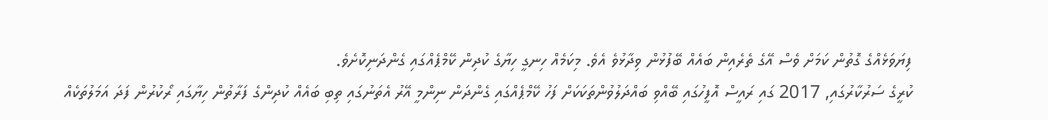ފިޔަވަޅެއްގެ ގޮތުން ކަމަށް ވެސް އޭގެ ތެރެއިން ބައެއް ބޭފުޅުން ވިދާޅުވެ އެވެ. މިކަމެއް ހިނގީ ހިޔާގެ ކުދިން ކޭމްޕެއްގައި ގެންދަނިކޮށެވެ.
ކުރީގެ ސަރުކާރުގައި, 2017 ގައި ރައީސް އޮފީހުގައި ބޭއްވި ބައްދަލުވުންތަކަކަށް ފަހު ކޭމްޕެއްގައި ގެންދަން ނިންމީ އޭރު އެތަނުގައި ތިބި ބައެއް ކުދިންގެ ފަރާތުން ހިޔާގައި ރޯކުރުން ފަދަ އަމަލުތަކެއް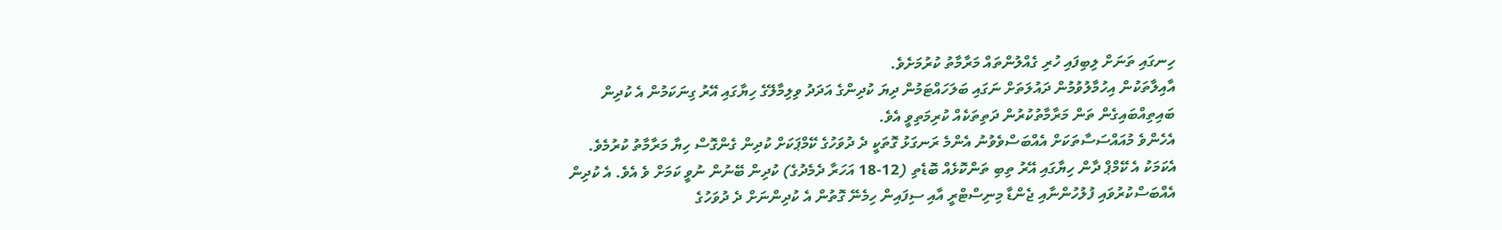ހިނގައި ތަނަށް ލިބިފައި ހުރި ގެއްލުންތައް މަރާމާތު ކުރުމަށެވެ.
އާއިލާތަކުން އިހުމާލުވުމުން ދައުލަތަށް ނަގައި ބަލަހައްޓަމުން ދިޔަ ކުދިންގެ އަދަދު ވިލިމާލޭގެ ހިޔާގައި އޭރު ގިނަކަމުން އެ ކުދިން ބައިތިއްބައިގެން ތަން މަރާމާތުކުރުން ދަތިތަކެއް ކުރިމަތިވީ އެވެ.
އެހެންވެ މުއައްސަސާތަކަށް އެއްބަސްވެވުނު އެންމެ ރަނގަޅު ގޮތަކީ ދެ ދުވަހުގެ ކޭމްޕަކަށް ކުދިން ގެންގޮސް ހިޔާ މަރާމާތު ކުރުމެވެ.
އެކަމަކު އެ ކޭމްޕް ދާން ހިޔާގައި އޭރު ތިބި ތަންކޮޅެއް ބޮޑެތި (12-18 އަހަރާ ދެމެދުގެ) ކުދިން ބޭނުން ނުވީ ކަމަށް ވެ އެވެ. އެ ކުދިން އެއްބަސްކުރުވައި ފުލުހުންނާއި ޖެންޑާ މިނިސްޓްރީ އާއި ސިފައިން ހިމެނޭ ގޮތުން އެ ކުދިންނަށް ދެ ދުވަހުގެ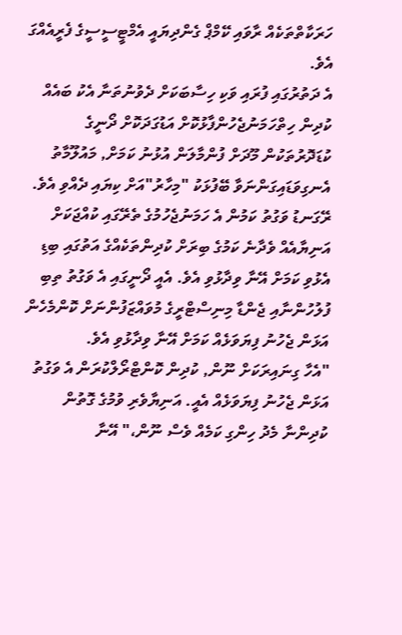ހަރަކާތްތަކެއް ރާވައި ކޭމްޕް ގެންދިޔައީ އެމްޓީސީސީގެ ފެރީއެއްގަ އެވެ.
އެ ދަތުރުގައި ފުރައި ވަކި ހިސާބަކަށް ދެވުނުތަނާ އެކު ބައެއް ކުދިން ހިތްހަމަނުޖެހުންފާޅުކޮށް އަޑުގަދަކޮށް ދޯނީގެ ކުޑަދޮރުތަކުން މޫދަށް ފުންމާލަން އުޅުނު ކަމަށް, މައުލޫމާތު އެނގިވަޑައިގަންނަވާ ބޭފުޅަކު "މިހާރު"އަށް ކިޔައި ދެއްވި އެވެ.
ރޭގަނޑު ވަގުތު ކަމުން އެ ހަމަނުޖެހުމުގެ ތެރޭގައި ކުއްޖަކަށް އަނިޔާއެއް ވެދާނެ ކަމުގެ ބިރަށް ކުދިންތަކެއްގެ އަތުގައި ބިޑި އެޅުވި ކަމަށް އޭނާ ވިދާޅުވި އެވެ. އެއީ ދޯނީގައި އެ ވަގުތު ތިބި ފުލުހުންނާއި ޖެންޑާ މިނިސްޓްރީގެ މުވައްޒަފުންނަށް ކޮންމެހެން އަޅަން ޖެހުނު ފިޔަވަޅެއް ކަމަށް އޭނާ ވިދާޅުވި އެވެ.
"އެހާ ގިނައިރަކަށް ނޫން, ކުދިން ކޮންޓްރޯލްކުރަން އެ ވަގުތު އަޅަން ޖެހުނު ފިޔަވަޅެއް އެއީ. އަނިޔާވެރި ވުމުގެ ގޮތުން ކުދިންނާ މެދު ހިންގި ކަމެއް ވެސް ނޫން،" އޭނާ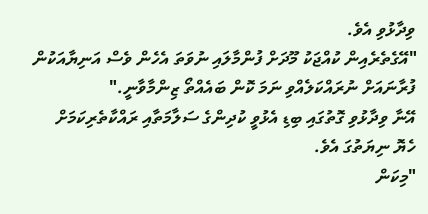ވިދާޅުވި އެވެ.
"އޭގެތެރެއިން ކުއްޖަކު މޫދަށް ފުންމާލައި ނުވަތަ އެހެން ވެސް އަނިޔާއަކުން ފުރާނައަށް ނުރައްކަލެއްވި ނަމަ ކޮން ބައެއްތޯ ޒިންމާވާނީ."
އޭނާ ވިދާޅުވި ގޮތުގައި ބިޑި އެޅުވީ ކުދިންގެ ސަލާމަތާއި ރައްކާތެރިކަމަށް ހެޔޮ ނިޔަތުގަ އެވެ.
"މިކަން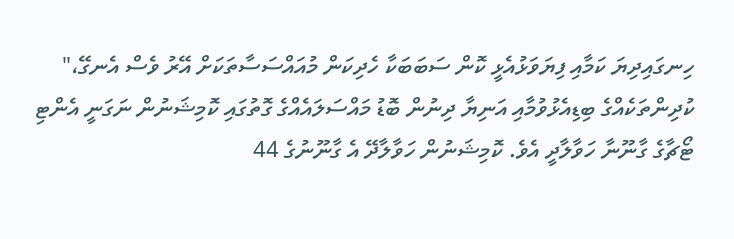ހިނގައިދިޔަ ކަމާއި ފިޔަވަޅުއެޅީ ކޮން ސަބަބަކާ ހެދިކަން މުއައްސަސާތަކަށް އޭރު ވެސް އެނގޭ،"
ކުދިންތަކެއްގެ ބިޑިއެޅުވުމާއި އަނިޔާ ދިނުން ބޮޑު މައްސަލައެއްގެ ގޮތުގައި ކޮމިޝަނުން ނަގަނީ އެންޓި ޓޯޗާގެ ގާނޫނާ ހަވާލާދީ އެވެ. ކޮމިޝަނުން ހަވާލާދޭ އެ ގާނޫނުގެ 44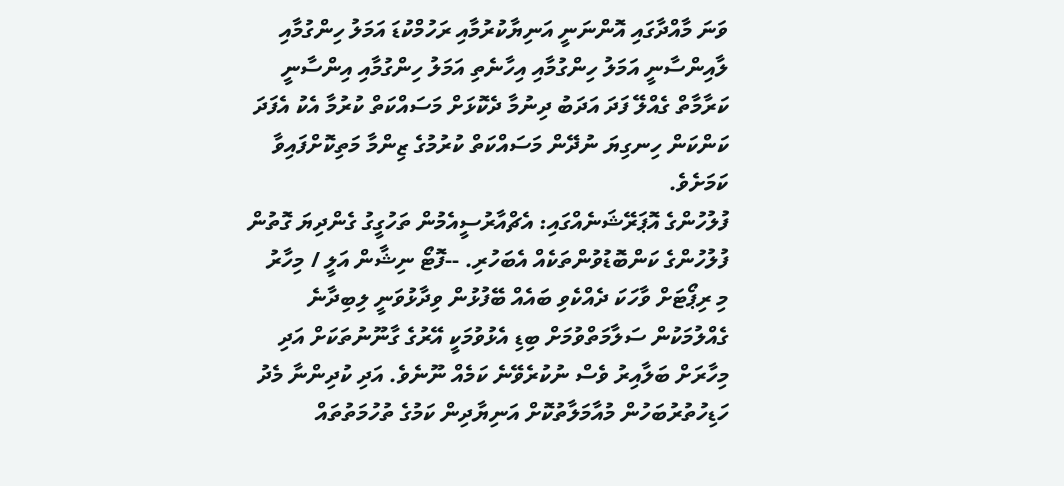ވަނަ މާއްދާގައި އޮންނަނީ އަނިޔާކުރުމާއި ރަހުމްކުޑަ އަމަލު ހިންގުމާއި ލާއިންސާނީ އަމަލު ހިންގުމާއި އިހާނެތި އަމަލު ހިންގުމާއި އިންސާނީ ކަރާމާތް ގެއްލޭ ފަދަ އަދަބު ދިނުމާ ދެކޮޅަށް މަސައްކަތް ކުރުމާ އެކު އެފަދަ ކަންކަން ހިނގިޔަ ނުދޭން މަސައްކަތް ކުރުމުގެ ޒިންމާ މަތިކޮށްފައިވާ ކަމަށެވެ.
ފުލުހުންގެ އޮޕަރޭޝަނެއްގައި: އެޗްއާރުސީއެމުން ތަހުގީގު ގެންދިޔަ ގޮތުން ފުލުހުންގެ ކަންބޮޑުވުންތަކެއް އެބަހުރި. --ފޮޓޯ ނިޝާން އަލީ / މިހާރު
މި ރިޕޯޓަށް ވާހަކަ ދެއްކެވި ބައެއް ބޭފުޅުން ވިދާޅުވަނީ ލިބިދާނެ ގެއްލުމަކުން ސަލާމަތްވުމަށް ބިޑި އެޅުވުމަކީ އޭރުގެ ގާނޫނުތަކަށް އަދި މިހާރަށް ބަލާއިރު ވެސް ނުކުރެވޭނެ ކަމެއް ނޫނެވެ. އަދި ކުދިންނާ މެދު ހަޑިހުތުރުބަހުން މުއާމަލާތުކޮށް އަނިޔާދިން ކަމުގެ ތުހުމަތުތައް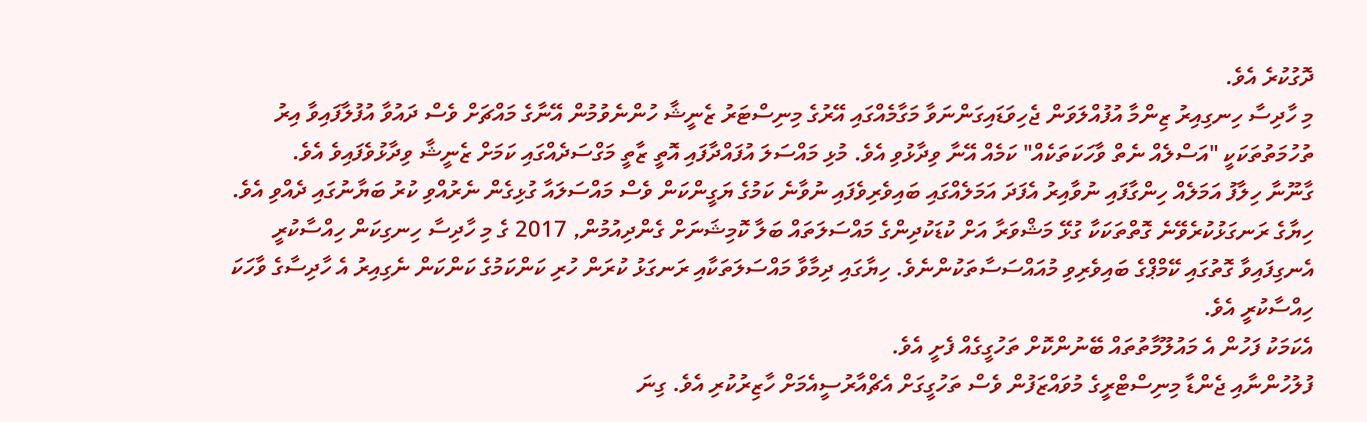ދޮގުކުރެ އެވެ.
މި ހާދިސާ ހިނގިއިރު ޒިންމާ އުފުއްލަވަން ޖެހިވަޑައިގަންނަވާ މަގާމެއްގައި އޭރުގެ މިނިސްޓަރު ޒެނީޝާ ހުންނެވުމުން އޭނާގެ މައްޗަށް ވެސް ދައުވާ އުފުލާފައިވާ އިރު ތުހުމަތުތަކަކީ "އަސްލެއް ނެތް ވާހަކަތަކެއް" ކަމެއް އޭނާ ވިދާޅުވި އެވެ. މުޅި މައްސަލަ އުފައްދާފައި އޮތީ ޒާތީ މަގްސަދެއްގައި ކަމަށް ޒެނީޝާ ވިދާޅުވެފައިވެ އެވެ.
ގާނޫނާ ހިލާފު އަމަލެއް ހިންގާފައި ނުވާއިރު އެފަދަ އަމަލެއްގައި ބައިވެރިވެފައި ނުވާނެ ކަމުގެ ޔަގީންކަން ވެސް މައްސަލައާ ގުޅިގެން ނެރުއްވި ކުރު ބަޔާނުގައި ދެއްވި އެވެ.
ހިޔާގެ ރަނގަޅުކުރެވޭނެ ގޮތްތަކަކާ ގުޅޭ މަޝްވަރާ އަށް ކުޑަކުދިންގެ މައްސަލަތައް ބަލާ ކޮމިޝަނަށް ގެންދިއުމުން, 2017 ގެ މި ހާދިސާ ހިނގިކަން ހިއްސާކުރީ އެނގިފައިވާ ގޮތުގައި ކޭމްޕްގެ ބައިވެރިވި މުއައްސަސާތަކުންނެވެ. ހިޔާގައި ދިމާވާ މައްސަލަތަކާއި ރަނގަޅު ކުރަން ހުރި ކަންކަމުގެ ކަންކަން ނެގިއިރު އެ ހާދިސާގެ ވާހަކަ ހިއްސާކުރީ އެވެ.
އެކަމަކު ފަހުން އެ މައުލޫމާތުތައް ބޭނުންކޮށް ތަހުގީގެއް ފެށީ އެވެ.
ފުލުހުންނާއި ޖެންޑާ މިނިސްޓްރީގެ މުވައްޒަފުން ވެސް ތަހުގީގަށް އެޗްއާރުސީއެމަށް ހާޒިރުކުރި އެވެ. ގިނަ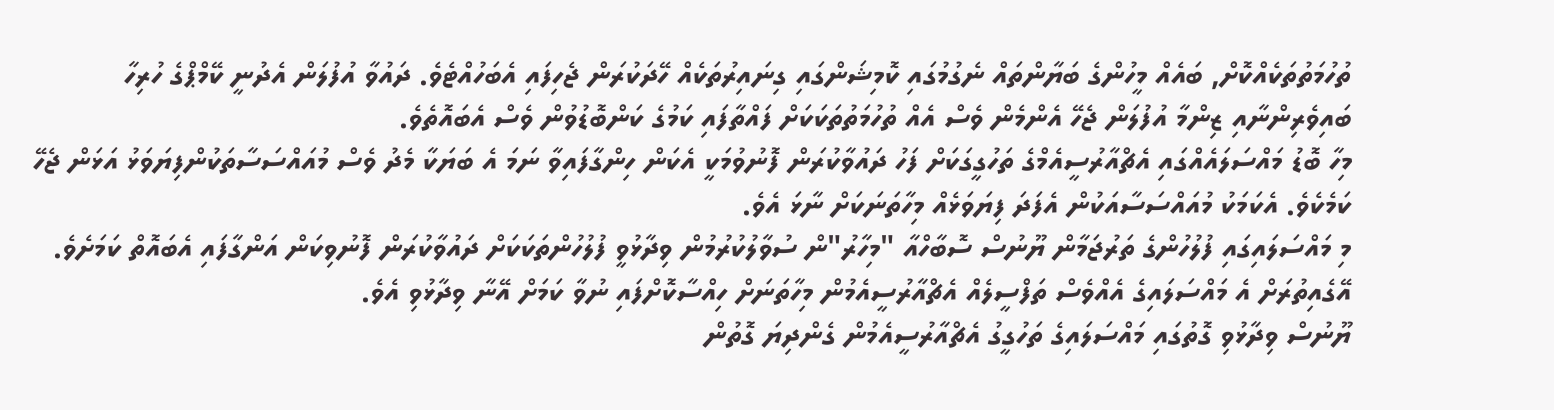ތުހުމަތުތަކެއްކޮށް, ބައެއް މީހުންގެ ބަޔާންތައް ނެގުމުގައި ކޮމިޝަންގައި ގިނައިރުތަކެއް ހޭދަކުރަން ޖެހިފައި އެބަހުއްޓެވެ. ދައުވާ އުފުލަން އެދުނީ ކޭމްޕްގެ ހުރިހާ ބައިވެރިންނާއި ޒިންމާ އުފުލަން ޖެހޭ އެންމެން ވެސް އެއް ތުހުމަތުތަކަކަށް ފައްތާފައި ކަމުގެ ކަންބޮޑުވުން ވެސް އެބައޮތެވެ.
މިހާ ބޮޑު މައްސަލައެއްގައި އެޗްއާރުސީއެމްގެ ތަހުގީގަކަށް ފަހު ދައުވާކުރަން ފޮނުވުމަކީ އެކަން ހިންގާފައިވާ ނަމަ އެ ބަޔަކާ މެދު ވެސް މުއައްސަސާތަކުންފިޔަވަޅު އަޅަން ޖެހޭ ކަމެކެވެ. އެކަމަކު މުއައްސަސާއަކުން އެފަދަ ފިޔަވަޅެއް މިހާތަނަކަށް ނާޅަ އެވެ.
މި މައްސަލައިގައި ފުލުހުންގެ ތަރުޖަމާން ޔޫނުސް ސޮބާހްއާ "މިހާރު"ން ސުވާލުކުރުމުން ވިދާޅުވީ ފުލުހުންތަކަކަށް ދައުވާކުރަން ފޮނުވިކަން އަންގާފައި އެބައޮތް ކަމަށެވެ. އޭގެއިތުރަށް އެ މައްސަލައިގެ އެއްވެސް ތަފްސީލެއް އެޗްއާރުސީއެމުން މިހާތަނަށް ހިއްސާކޮށްފައި ނުވާ ކަމަށް އޭނާ ވިދާޅުވި އެވެ.
ޔޫނުސް ވިދާޅުވި ގޮތުގައި މައްސަލައިގެ ތަހުގީގު އެޗްއާރުސީއެމުން ގެންދިޔަ ގޮތުން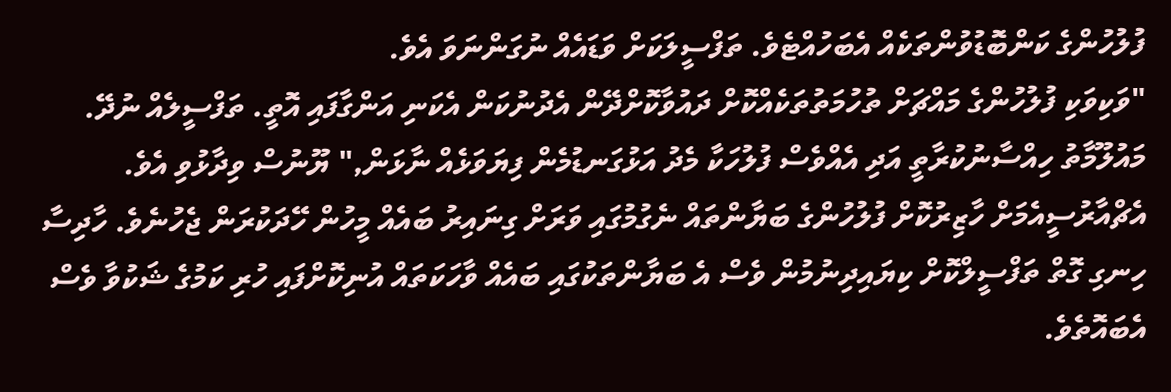ފުލުހުންގެ ކަންބޮޑުވުންތަކެއް އެބަހުއްޓެވެ. ތަފްސީލަކަށް ވަޑައެއް ނުގަންނަވަ އެވެ.
"ވަކިވަކި ފުލުހުންގެ މައްޗަށް ތުހުމަތުތަކެއްކޮށް ދައުވާކޮށްދޭން އެދުނުކަން އެކަނި އަންގާފައި އޮތީ. ތަފްސީލެއް ނުދޭ. މައުލޫމާތު ހިއްސާނުކުރާތީ އަދި އެއްވެސް ފުލުހަކާ މެދު އަޅުގަނޑުމެން ފިޔަވަޅެއް ނާޅަން," ޔޫނުސް ވިދާޅުވި އެވެ.
އެޗްއާރުސީއެމަށް ހާޒިރުކޮށް ފުލުހުންގެ ބަޔާންތައް ނެގުމުގައި ވަރަށް ގިނައިރު ބައެއް މީހުން ހޭދަކުރަން ޖެހުނެވެ. ހާދިސާ ހިނގި ގޮތް ތަފްސީލްކޮށް ކިޔައިދިނުމުން ވެސް އެ ބަޔާންތަކުގައި ބައެއް ވާހަކަތައް އުނިކޮށްފައި ހުރި ކަމުގެ ޝަކުވާ ވެސް އެބައޮތެވެ.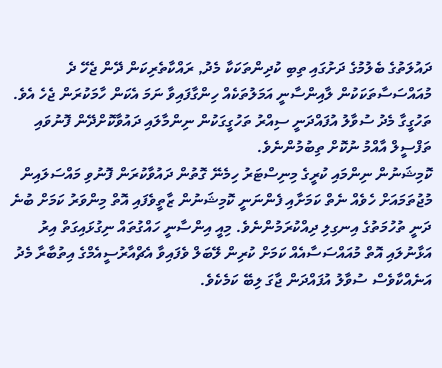ދައުލަތުގެ ބެލުމުގެ ދަށުގައި ތިބި ކުދިންތަކަކާ މެދު, ރައްކާތެރިކަން ދޭން ޖެހޭ ދެ މުއައްސަސާތަކަކުން ލާއިންސާނީ އަމަލުތަކެއް ހިންގާފައިވާ ނަމަ އެކަން ހާމަކުރަން ޖެހެ އެވެ. ތަހުގީގާ މެދު ސުވާލު އުފައްދަނީ ސިއްރު ތަހުގީގަކުން ނިންމާލައި ދައުވާކޮށްދޭން ފޮނުވައި ތަފްސީލް އާއްމު ނުކޮށް ތިބުމުންނެވެ.
ކޮމިޝަނުން ނިންމައި ކުރީގެ މިނިސްޓަރު ހިމެނޭ ގޮތުން ދައުވާކުރަން ފޮނުވި މައްސަލައިން މުޖުތަމައަށް ހެވެއް ނެތް ކަމަށާއި ފެންނަނީ ކޮމިޝަނުން ޒާތީވެފައި އޮތް މިންވަރު ކަމަށް ބުނެ ދަނީ ތުހުމަތުގެ އިނގިލި ދިއްކުރަމުންނެވެ. މިއީ އިންސާނީ ހައްގުތައް ނިގުޅައިގަތް އިރު އަޅާނުލައި އޮތް މުއައްސަސާއެއް ކަމަށް ކުރިން ލޭބަލް ވެފައިވާ އެޗްއާރުސީއެމްގެ އިތުބާރާ މެދު އަނެއްކާވެސް ސުވާލު އުފައްދަން ޖާގަ ލިބޭ ކަމެކެވެ.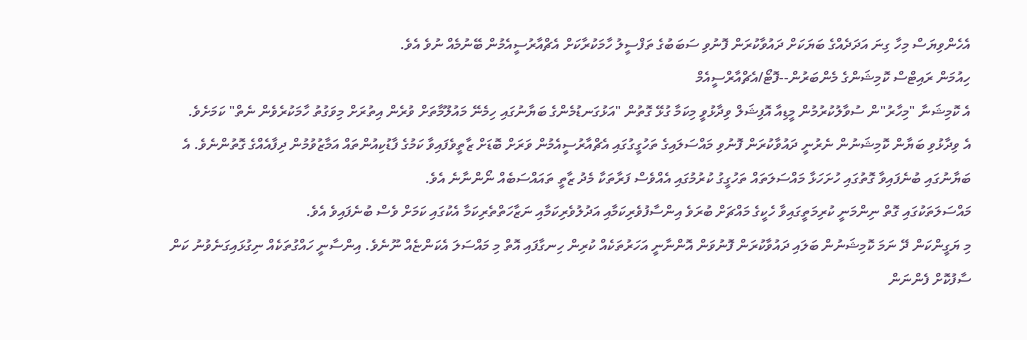އެހެންވިޔަސް މިހާ ގިނަ އަދަދެއްގެ ބަޔަކަށް ދައުވާކުރަން ފޮނުވި ސަބަބުގެ ތަފްސީލު ހާމަކުރާކަށް އެޗްއާރުސީއެމުން ބޭނުމެއް ނުވެ އެވެ.
ހިއުމަން ރައިޓްސް ކޮމިޝަންގެ މެންބަރުން--ފޮޓޯ/އެޗްއާރްސީއެމް
އެ ކޮމިޝަނާ "މިހާރު"ން ސުވާލުކުރުމުން މީޑިއާ އޮފިޝަލް ވިދާޅުވީ މިކަމާ ގުޅޭ ގޮތުން "އަޅުގަނޑުމެންގެ ބަޔާނުގައި ހިމެނޭ މައުލޫމާތަށް ވުރެން އިތުރަށް މިވަގުތު ހާމަކުރެވެން ނެތް" ކަމަށެވެ.
އެ ވިދާޅުވި ބަޔާން ކޮމިޝަނުން ނެރުނީ ދައުވާކުރަން ފޮނުވި މައްސަލައިގެ ތަހުގީގުގައި އެޗްއާރުސީއެމުން ވަރަށް ބޮޑަށް ޒާތީވެފައިވާ ކަމުގެ ފާޑުކިއުންތައް އަމާޒުވުމުން ދިފާއެއްގެ ގޮތުންނެވެ. އެ ބަޔާނުގައި ބުނެފައިވާ ގޮތުގައި ހުށަހަޅާ މައްސަލަތައް ތަހުގީގު ކުރުމުގައި އެއްވެސް ފަރާތަކާ މެދު ޒާތީ ތައައްސަބެއް ނޯންނާނެ އެވެ.
މައްސަލަތަކުގައި ގޮތް ނިންމަނީ ކުރިމަތީގައިވާ ހެކީގެ މައްޗަށް ބުރަވެ އިންސާފުވެރިކަމާއި އަދުލުވެރިކަމާއި ނަޒާހަތްތެރިކަމާ އެކުގައި ކަމަށް ވެސް ބުނެފައިވެ އެވެ.
މި ޔަގީންކަން ދޭ ނަމަ ކޮމިޝަނުން ބަލައި ދައުވާކުރަން ފޮނުވަން އޮންނާނީ އަހަރުތަކެއް ކުރިން ހިނގާފައި އޮތް މި މައްސަލަ އެކަންޏެއް ނޫނެވެ. އިންސާނީ ހައްގުތަކެއް ނިގުޅައިގަނެވުނު ކަން ސާފުކޮށް ފެންނަން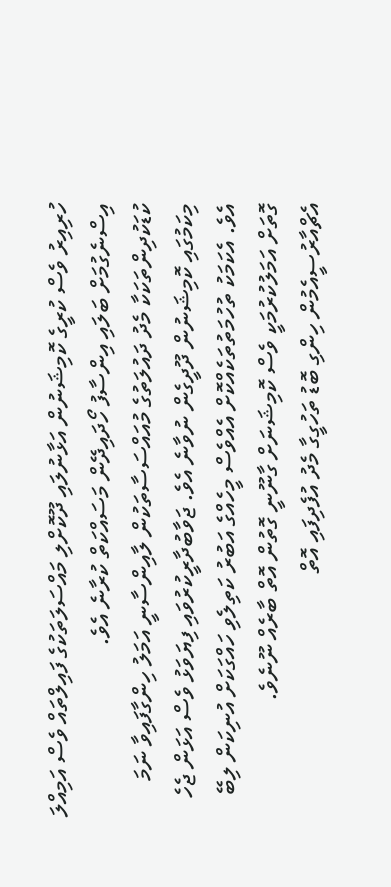ހުރިއިރު ވެސް ކުރީގެ ކޮމިޝަނުން އަޅާނުލައި ދޫކޮށްލި މައްސަލަތަކުގެ ފައިލްތައް ވެސް އަމިއްލަ އިސްނެގުމަށް ބަލައި އިންސާފު ހޯދައިދޭން މަސައްކަތް ކުރާނެ އެވެ.
ކުޑަކުދިންތަކަކާ މެދު ދައުލަތުގެ މުއައްސަސާތަކުން ލާއިންސާނީ އަމަލު ހިންގާފައިވާ ނަމަ މިކަމުގައި ކޮމިޝަނުން ދޫދީގެން ނުވާނެ އެވެ. ޖަވާބުދާރީކުރުވައި ފިޔަވަޅު ވެސް އަޅަން ޖެހެ އެވެ. އެކަމަކު ތުހުމަތުތަކެއްކޮށް އެއްވެސް މީހެއްގެ އަބުރު ކަތިލެވި ހައްގަކަށް އުނިކަން ލިބޭ ގޮތަށް އަމަލުކުރުމަކީ ވެސް ކޮމިޝަނަށް ގާނޫނީ ގޮތުން އޮތް ބާރެއް ނޫނެވެ.
އެޗްއާރުސީއެމުން ހިންގި ބޮޑު ތަހުގީގާ މެދު އުފެދިފައި އޮތް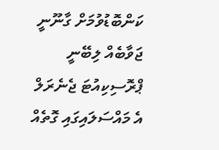ކަންބޮޑުވުމަށް ގާނޫނީ ޖަވާބެއް ލިބޭނީ ޕްރޮސިކިއުޓަ ޖެނެރަލް އެ މައްސަލައިގައި ގޮތެއް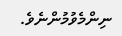ނިންމެވުމުންނެވެ.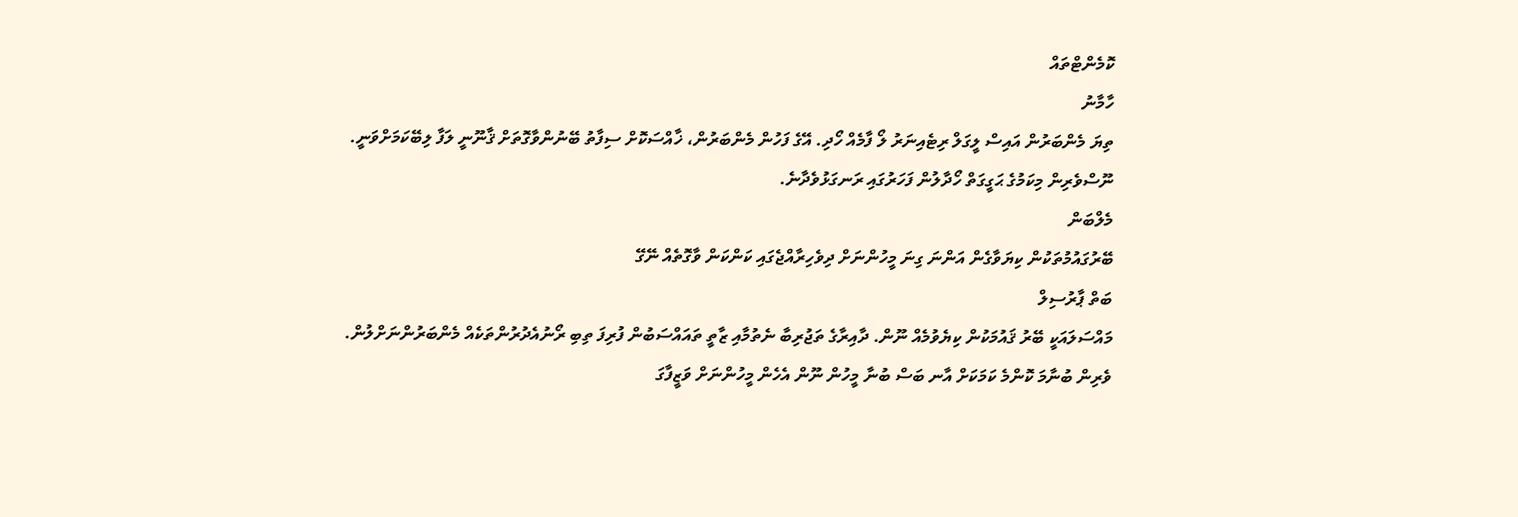ކޮމެންޓްތައް
ހާމާނު
ތިޔަ މެންބަރުން އައިސް ލީގަލް ރިޓެއިނަރު ލޯ ފާމެއް ހޯދި. އޭގެ ފަހުން މެންބަރުން، ޚާއްސަކޮށް ސިފާތު ބޭނުންވާގޮތަށް ޤާނޫނީ ލަފާ ލިބޭކަމަށްވަނީ. ނޫސްވެރިން މިކަމުގެ ޙަގީގަތް ހޯދާލުން ފަހަރުގައި ރަނގަޅުވެދާނެ.
މެލްބަން
ބޭރުގައުމުތަކުން ކިޔަވާގެން އަންނަ ގިނަ މީހުންނަށް ދިވެހިރާއްޖެގައި ކަންކަން ވާގޮތެއް ނޭގޭ
ބަތް ޕާރުސިލް
މައްސަލައަކީ ބޭރު ޤައުމަކުން ކިޔެވުމެއް ނޫން. ދާއިރާގެ ތަޖުރިބާ ނެތުމާއި ޒާތީ ތައައްސަބުން ފުރިފަ ތިބި ރޯނުއެދުރުންތަކެއް މެންބަރުންނަށްލުން. ވެރިން ބުނާމަ ކޮންމެ ކަމަކަށް އާނ ބަސް ބުނާ މީހުން ނޫން އެހެން މީހުންނަށް ވަޒީފާގަ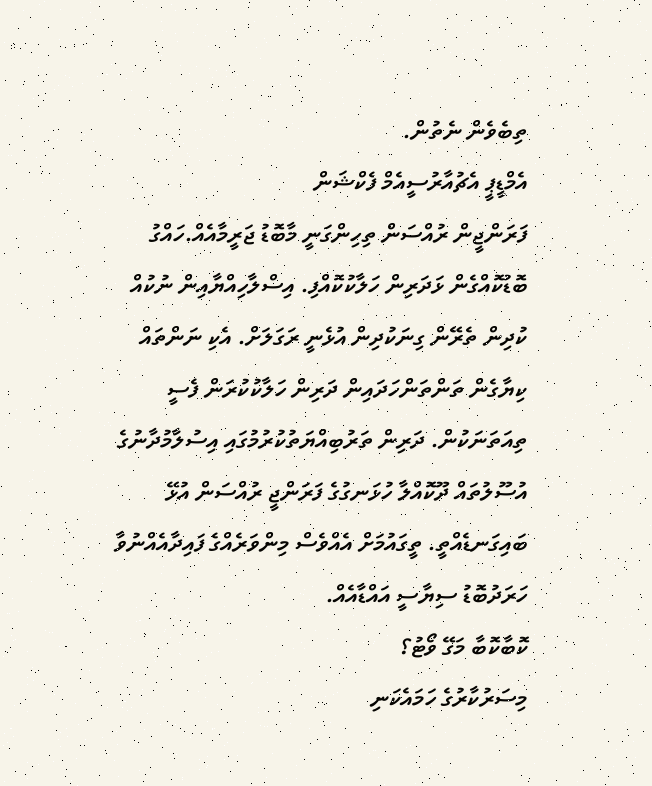ތިބެވެން ނެތުން.
އެމްޑީޕީ އެޗުއާރުސީއެމް ފެކްޝަން
ފަރަންޖީން ރުއްސަން ތިހިންގަނީ މާބޮޑު ޖަރީމާއެއް.ހައްގު ބޮޑުކޮއްގެން ޅަދަރިން ހަލާކުކޮއްފި. އިސްލާހިއްޔާއިން ނުކުއް ކުދިން ތެރޭން ގިނަކުދިން އުޅެނީ ރަގަލަށް. އެކި ނަންތައް ކިޔާގެން ތަންތަންހަދައިން ދަރިން ހަލާކުކުރަން ފެސީ ތިއަތަނަކުން. ދަރިން ތަރުބިއްޔަތުކުރުމުގައި އިސުލާމުދާނުގެ އުސޫލުތައް ދޫކޮއްލާ ހުޅަނގުގެ ފަރަންޖީ ރުއްސަން އުޅޭ ބައިގަނޑެއްތީ. ތީގައުމަށް އެއްވެސް މިންވަރެއްގެ ފައިދާއެއްނުވާ ހަރަދުބޮޑު ސިޔާސީ އައްޑާއެއް.
ކޮބާކޮބާ މަގޭ ވޯޓު؟
މިސަރުކާރުގެ ހަމައެކަނި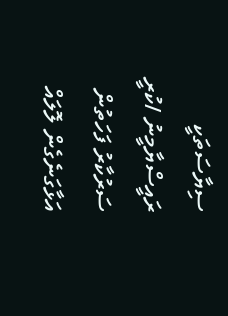ސިޔާސަތަކީ ރައީސްޔާމީނު /ކުރީ ސަރުކާރު ފަހަތުން އަޅާގަނެގެން ލޮލައް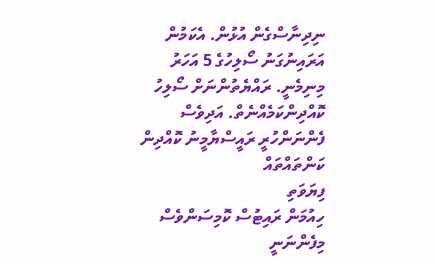ނިދިނާސްގެން އުޅުން. އެކަމުން އަރައިނުގަނު ސޯލިހުގެ 5 އަހަރު މިނިމެނީ. ރައްޔެތުންނަށް ސޯލިހު ކޮއްދިންކަމެއްނެތް. އަދިވެސް ފެންނަންހުރީ ރައީސްޔާމީނު ކޮއްދިން ކަންތައްތައް
ފިޔަވަތި
ހިއުމަން ރައިޓުސް ކޮމިސަންވެސް މިފެންނަނީ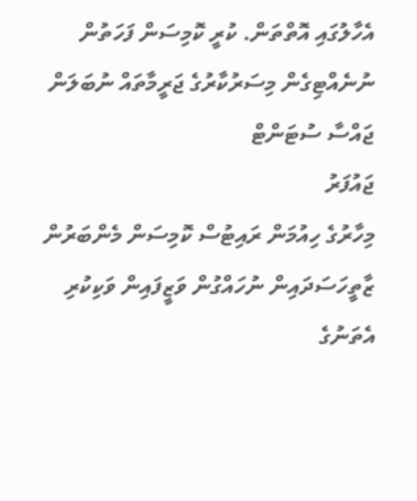އެހާލުގައި އޮތްތަން. ކުރީ ކޮމިސަން ފަހަތުން ނުނެއްޓިގެން މިސަރުކާރުގެ ޖަރީމާތައް ނުބަލަން ޖައްސާ ސުޓަންޓް
ޖައުފަރު
މިހާރުގެ ހިއުމަން ރައިޓުސް ކޮމިސަން މެންބަރުން ޒާތީހަސަދައިން ނުހައްގުން ވަޒީފައިން ވަކިކުރި އެތަނުގެ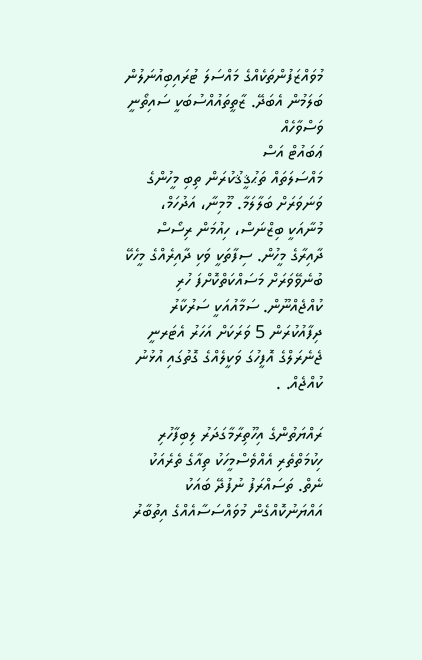މުވައްޒަފުންތަކެއްގެ މައްސަލަ ޓުރައިބިއުނަލުން ބަލަމުން އެބަދޭ. ޒާތީތައުއްސުބަކީ ސައިތޯނީ ވަސްވާހެއް
ޢަބައުޓް އަސް
މައްސަލަތައް ތަޙުޤީޤުކުރަން ތިބި މީހުންގެ ވަނަވަރަށް ބަލާލަމާ. މޫމިނާ، އަދުހަމް، މުނާއަކީ ބިޒްނަސް، ހިއުމަން ރިސޯސް ދާއިރާގެ މީހުން. ސިފާތަކީ ވަކި ދާއިރެއްގެ މީހެކޭ ބުނެވޭވަރަށް މަސައްކަތްކޮށްފަ ހުރި ކުއްޖެއްނޫން. ސަމާއުއަކީ ސަރުކާރު ދިފާއުކުރަން 5 ވަރަކަށް އަހަރު އެޓަރނީ ޖެނެރަލްގެ އޮފީހުގަ ވަކީލެއްގެ ގޮތުގައި އުޅުނު ކުއްޖެއް. .

ރައްޔަތުންގެ އިހޫތިރާމާގަދަރު ލިބިފާހުރި ހިކުމަތްތެރި އެއްވެސްމީހަކު ތިއާގެ ތެރެއަކު ނެތް. ތަސައްރަފު ނުފުދޭ ބައަކު އައްޔަނުކޮއްގެން މުވައްސަސާއެއްގެ އިތުބާރު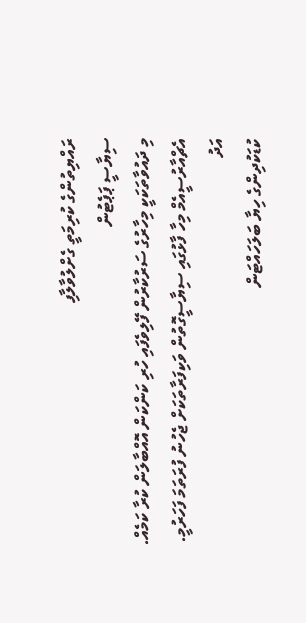ރައްޔިތުންގެ ކުރިމަތީ ގެށްލުވާލާފި
ސިޔާސީ ޕަޕެޓުން
މި ދައުވާތަކަކީ މިހާރުގެ ސަރުކާރުން ފޭލިވެފައި ހުރި ކަންކަން އޮއްބާލަން ކުރާ ކަމެއް. އެޗްއާރުސީއެމް މިހާ ފާޅުގައި ސިޔާސީގޮތުން ވަކިފަރާތަކަށް ޖެހުނު ފުރަތަމަ ފަހަރުމީ.
އަދު
ކުޑަކުދިންގެ ހިޔާ ބަލަހައްޓަން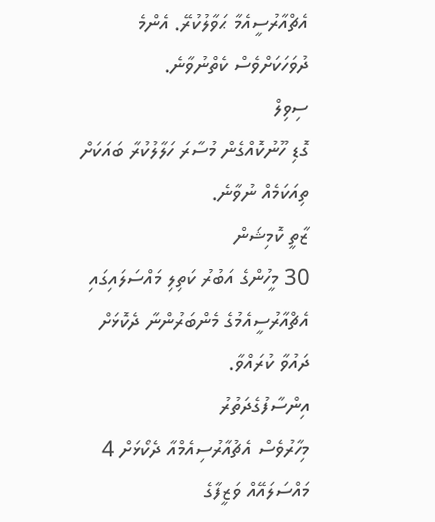އެޗްއާރުސީއެމާ ޙަވާލުކުރޭ. އެންމެ ދުވަހަކަށްވެސް ކެތްނުވާނެ.
ސިވިލް
ގޮޑި ހޫނުކޮއްގެން މުސާރަ ހަލާލުކުރާ ބައަކަށް ތިއަކަމެއް ނުވާނެ.
ޒާތީ ކޮމިޝަން
30 މީހުންގެ އަބުރު ކަތިލި މައްސަލައިގައި އެޗްއާރުސީއެމުގެ މެންބަރުންނާ ދެކޮޅަށް ދައުވާ ކުރައްވާ.
އިންސާފުގެދަތުރު
މިހާރުވެސް އެޗުއާރުސިއެމްއާ ދެކޯޅަށް 4 މައްސަލައޭއް ވަޒީފާގެ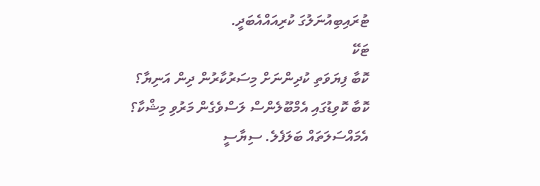ޓުރައިބިއުނަލުގަ ކުރިއައްއެބަދީ.
ޓަކޭ
ކޮބާ ފިޔަވަތި ކުދިންނަށް މިސަރުކާރުން ދިން އަނިޔާ؟ ކޮބާ ކޮވިޑުގައި އެމްބޫލެންސް ލަސްވެގެން މަރުވި މިޝްކާ؟ އެމައްސަލަތައް ބަލަފެލެ. ސިޔާސީ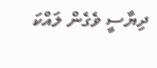ދިޔާސީ ވެގެން ލައްކަ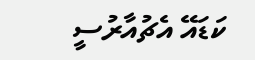ކަޑައޭ އެޗުއާރުސީ